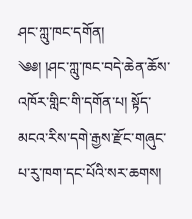ཤང་ཀླུ་ཁང་དགོན།
༄༅། །ཤང་ཀླུ་ཁང་བདེ་ཆེན་ཆོས་འཁོར་གླིང་གི་དགོན་པ། སྟོད་མངའ་རིས་དགེ་རྒྱས་རྫོང་གཞུང་པ་རུ་ཁག་དང་པོའི་སར་ཆགས།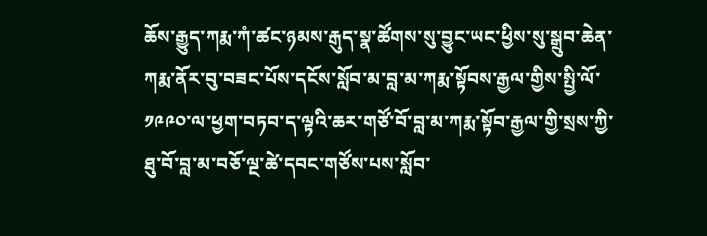ཆོས་རྒྱུད་ཀརྨ་ཀཾ་ཚང་ཉམས་རྒུད་སྣ་ཚོགས་སུ་བྱུང་ཡང་ཕྱིས་སུ་སྒྲུབ་ཆེན་ཀརྨ་ནོར་བུ་བཟང་པོས་དངོས་སློབ་མ་བླ་མ་ཀརྨ་སྟོབས་རྒྱལ་གྱིས་སྤྱི་ལོ་༡༩༩༠་ལ་ཕྱག་བཏབ་ད་ལྟའི་ཆར་གཙོ་བོ་བླ་མ་ཀརྨ་སྟོབ་རྒྱལ་གྱི་སྲས་ཀྱི་ཐུ་བོ་བླ་མ་བཅོ་ལྔ་ཚེ་དབང་གཙོས་པས་སློབ་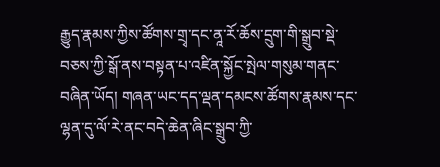རྒྱུད་རྣམས་ཀྱིས་ཚོགས་གྲྭ་དང་ནཱ་རོ་ཆོས་དྲུག་གི་སྒྲུབ་སྡེ་བཅས་ཀྱི་སྒོ་ནས་བསྟན་པ་འཛིན་སྐྱོང་སྤེལ་གསུམ་གནང་བཞིན་ཡོད། གཞན་ཡང་དད་ལྡན་དམངས་ཚོགས་རྣམས་དང་ལྷན་དུ་ལོ་རེ་ནང་བདེ་ཆེན་ཞིང་སྒྲུབ་ཀྱི་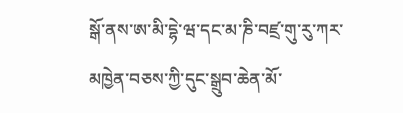སྒོ་ནས་ཨ་མི་དྷེ་ཝ་དང་མ་ཎི་བཛྲ་གུ་རུ་ཀར་མཁྱེན་བཅས་ཀྱི་དུང་སྒྲུབ་ཆེན་མོ་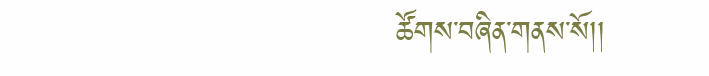ཚོགས་བཞིན་གནས་སོ།།